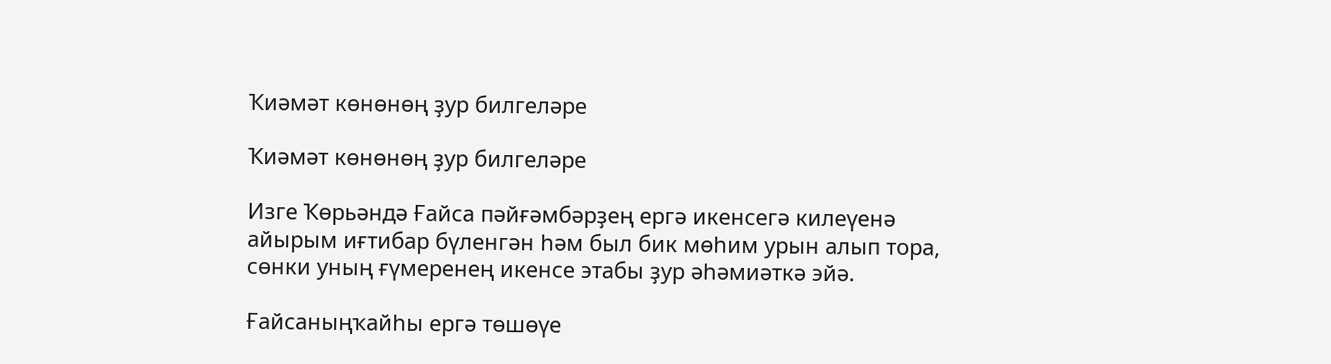Ҡиәмәт көнөнөң ҙур билгеләре

Ҡиәмәт көнөнөң ҙур билгеләре

Изге Ҡөрьәндә Ғайса пәйғәмбәрҙең ергә икенсегә килеүенә айырым иғтибар бүленгән һәм был бик мөһим урын алып тора, сөнки уның ғүмеренең икенсе этабы ҙур әһәмиәткә эйә.

Ғайсаныңҡайһы ергә төшөүе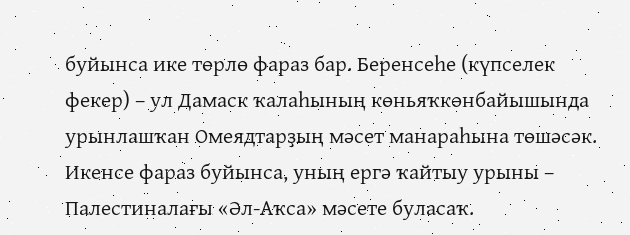буйынса ике төрлө фараз бар. Беренсеһе (күпселек фекер) – ул Дамаск ҡалаһының көньяҡкөнбайышында урынлашҡан Омеядтарҙың мәсет манараһына төшәсәк. Икенсе фараз буйынса, уның ергә ҡайтыу урыны – Палестиналағы «Әл-Аҡса» мәсете буласаҡ.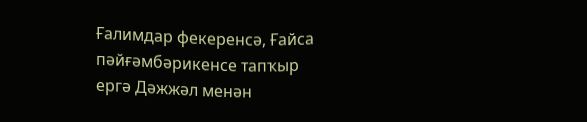Ғалимдар фекеренсә, Ғайса пәйғәмбәрикенсе тапҡыр ергә Дәжжәл менән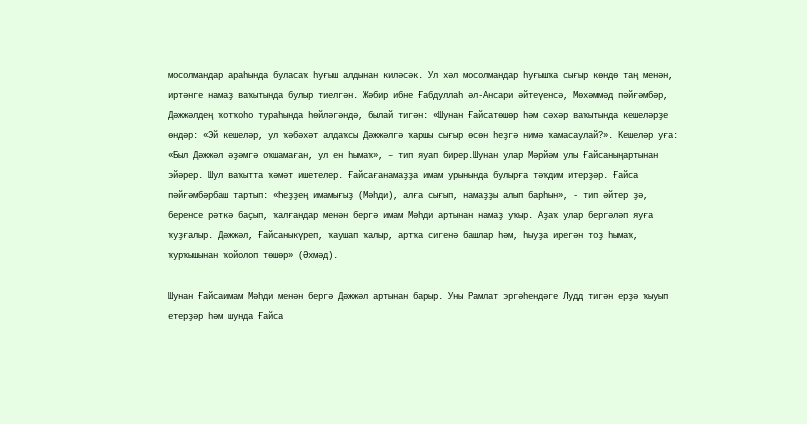мосолмандар араһында буласаҡ һуғыш алдынан киләсәк. Ул хәл мосолмандар һуғышҡа сығыр көндө таң менән, иртәнге намаҙ ваҡытында булыр тиелгән. Жәбир ибне Ғабдуллаһ әл-Ансари әйтеүенсә, Мөхәммәд пәйғәмбәр, Дәжжәлдең ҡотҡоһо тураһында һөйләгәндә, былай тигән: «Шунан Ғайсатөшөр һәм сәхәр ваҡытында кешеләрҙе өндәр: «Эй кешеләр, ул ҡәбәхәт алдаҡсы Дәжжәлгә ҡаршы сығыр өсөн һеҙгә нимә ҡамасаулай?». Кешеләр уға: «Был Дәжжәл әҙәмгә оҡшамаған, ул ен һымаҡ», – тип яуап бирер.Шунан улар Мәрйәм улы Ғайсаныңартынан эйәрер. Шул ваҡытта ҡәмәт ишетелер. Ғайсағанамаҙҙа имам урынында булырға тәҡдим итерҙәр. Ғайса пәйғәмбәрбаш тартып: «Һеҙҙең имамығыҙ (Мәһди), алға сығып, намаҙҙы алып барһын», - тип әйтер ҙә, беренсе рәткә баҫып, ҡалғандар менән бергә имам Мәһди артынан намаҙ уҡыр. Аҙаҡ улар бергәләп яуға ҡуҙғалыр. Дәжжәл, Ғайсаныкүреп, ҡаушап ҡалыр, артҡа сигенә башлар һәм, һыуҙа ирегән тоҙ һымаҡ, ҡурҡышынан ҡойолоп төшөр» (Әхмәд).

Шунан Ғайсаимам Мәһди менән бергә Дәжжәл артынан барыр. Уны Рамлат эргәһендәге Лудд тигән ерҙә ҡыуып етерҙәр һәм шунда Ғайса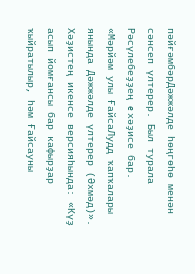пәйғәмбәрДәжжәлде һөңгөһө менән сәнсеп үлтерер. Был турала Рәсүлебеҙҙең e хәҙисе бар. «Мәрйәм улы ҒайсаЛудд ҡапҡалары янында Дәжжәлде үлтерер (Әхмәд)». Хәҙистең икенсе версияһында: «Күҙ асып йомғансы бар кафырҙар ҡыйратылыр, һәм Ғайсауны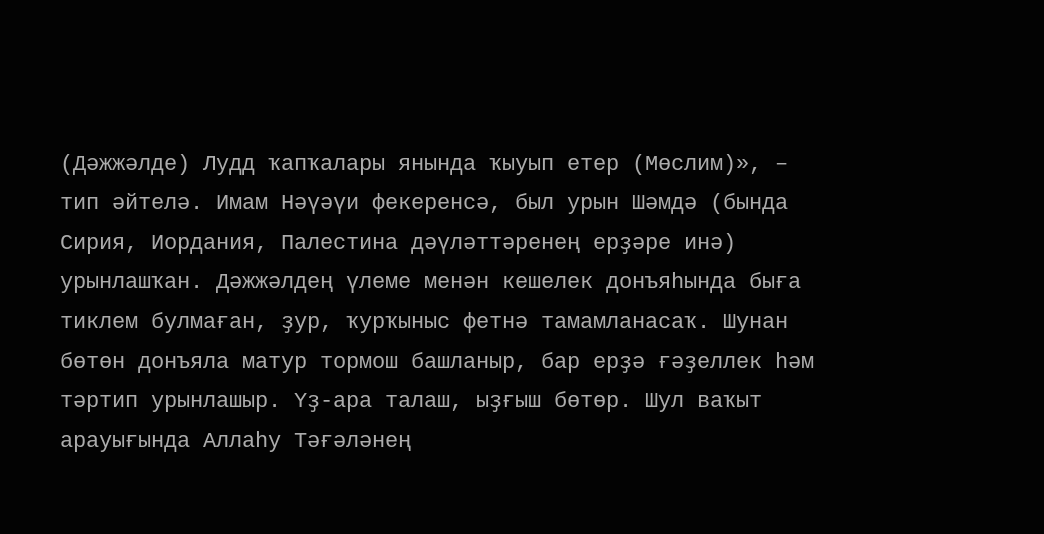(Дәжжәлде) Лудд ҡапҡалары янында ҡыуып етер (Мөслим)», – тип әйтелә. Имам Нәүәүи фекеренсә, был урын Шәмдә (бында Сирия, Иордания, Палестина дәүләттәренең ерҙәре инә) урынлашҡан. Дәжжәлдең үлеме менән кешелек донъяһында быға тиклем булмаған, ҙур, ҡурҡыныс фетнә тамамланасаҡ. Шунан бөтөн донъяла матур тормош башланыр, бар ерҙә ғәҙеллек һәм тәртип урынлашыр. Үҙ-ара талаш, ыҙғыш бөтөр. Шул ваҡыт арауығында Аллаһу Тәғәләнең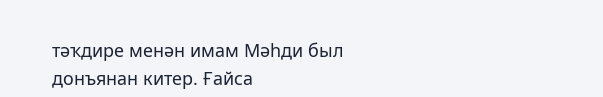тәҡдире менән имам Мәһди был донъянан китер. Ғайса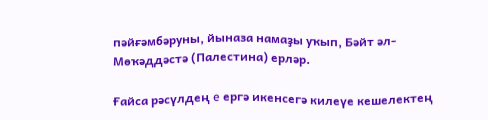пәйғәмбәруны, йыназа намаҙы уҡып, Бәйт әл-Мөҡәддәстә (Палестина) ерләр.

Ғайса рәсүлдең e ергә икенсегә килеүе кешелектең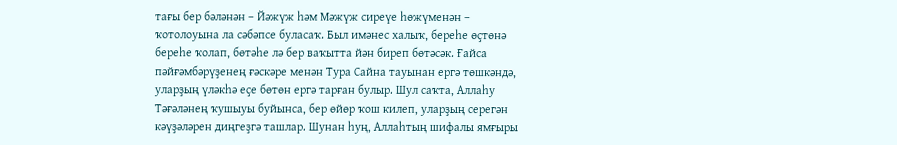тағы бер бәләнән – Йәжүж һәм Мәжүж сиреүе һөжүменән – ҡотолоуына ла сәбәпсе буласаҡ. Был имәнес халыҡ, береһе өҫтөнә береһе ҡолап, бөтәһе лә бер ваҡытта йән биреп бөтәсәк. Ғайса пәйғәмбәрүҙенең ғәскәре менән Тура Сайна тауынан ергә төшкәндә, уларҙың үләкһә еҫе бөтөн ергә тарған булыр. Шул саҡта, Аллаһу Тәғәләнең ҡушыуы буйынса, бер өйөр ҡош килеп, уларҙың серегән кәүҙәләрен диңгеҙгә ташлар. Шунан һуң, Аллаһтың шифалы ямғыры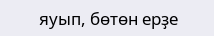яуып, бөтөн ерҙе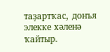таҙартҡас, донъя элекке хәленә ҡайтыр.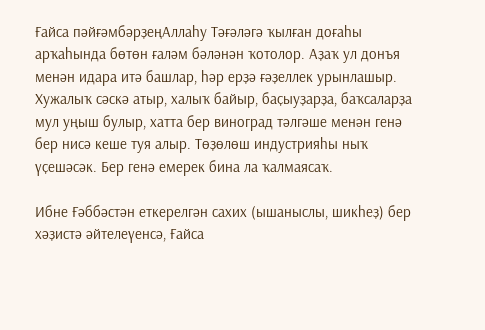Ғайса пәйғәмбәрҙеңАллаһу Тәғәләгә ҡылған доғаһы арҡаһында бөтөн ғаләм бәләнән ҡотолор. Аҙаҡ ул донъя менән идара итә башлар, һәр ерҙә ғәҙеллек урынлашыр. Хужалыҡ сәскә атыр, халыҡ байыр, баҫыуҙарҙа, баҡсаларҙа мул уңыш булыр, хатта бер виноград тәлгәше менән генә бер нисә кеше туя алыр. Төҙөлөш индустрияһы ныҡ үҫешәсәк. Бер генә емерек бина ла ҡалмаясаҡ.

Ибне Ғәббәстән еткерелгән сахих (ышаныслы, шикһеҙ) бер хәҙистә әйтелеүенсә, Ғайса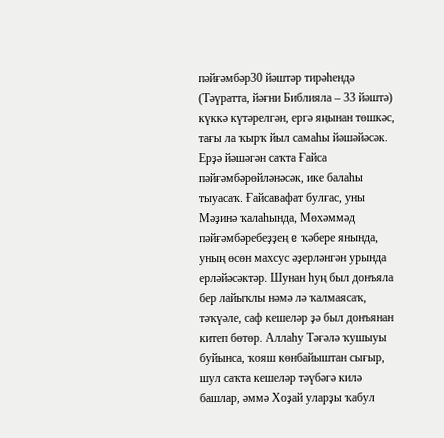пәйғәмбәр30 йәштәр тирәһендә (Тәүратта, йәғни Библияла – 33 йәштә) күккә күтәрелгән, ергә яңынан төшкәс, тағы ла ҡырҡ йыл самаһы йәшәйәсәк. Ерҙә йәшәгән саҡта Ғайса пәйғәмбәрөйләнәсәк, ике балаһы тыуасаҡ. Ғайсавафат булғас, уны Мәҙинә ҡалаһында, Мөхәммәд пәйғәмбәребеҙҙең e ҡәбере янында, уның өсөн махсус әҙерләнгән урында ерләйәсәктәр. Шунан һуң был донъяла бер лайыҡлы нәмә лә ҡалмаясаҡ, тәҡүәле, саф кешеләр ҙә был донъянан китеп бөтөр. Аллаһу Тәғәлә ҡушыуы буйынса, ҡояш көнбайыштан сығыр, шул саҡта кешеләр тәүбәгә килә башлар, әммә Хоҙай уларҙы ҡабул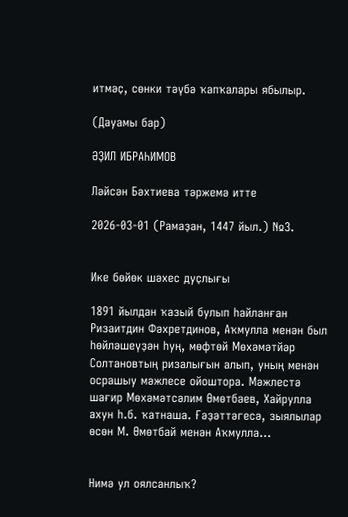итмәҫ, сөнки тәүбә ҡапҡалары ябылыр.

(Дауамы бар)

ӘҘИЛ ИБРАҺИМОВ

Ләйсән Бәхтиева тәржемә итте

2026-03-01 (Рамаҙан, 1447 йыл.) №3.


Ике бөйөк шәхес дуҫлығы

1891 йылдан ҡазый булып һайланған Ризаитдин Фәхретдинов, Аҡмулла менән был һөйләшеүҙән һуң, мөфтөй Мөхәмәтйәр Солтановтың ризалығын алып, уның менән осрашыу мәжлесе ойоштора. Мәжлестә шағир Мөхәмәтсәлим Өмөтбаев, Хайрулла ахун һ.б. ҡатнаша. Ғәҙәттәгесә, зыялылар өсөн М. Өмөтбай менән Аҡмулла...


Нимә ул оялсанлыҡ?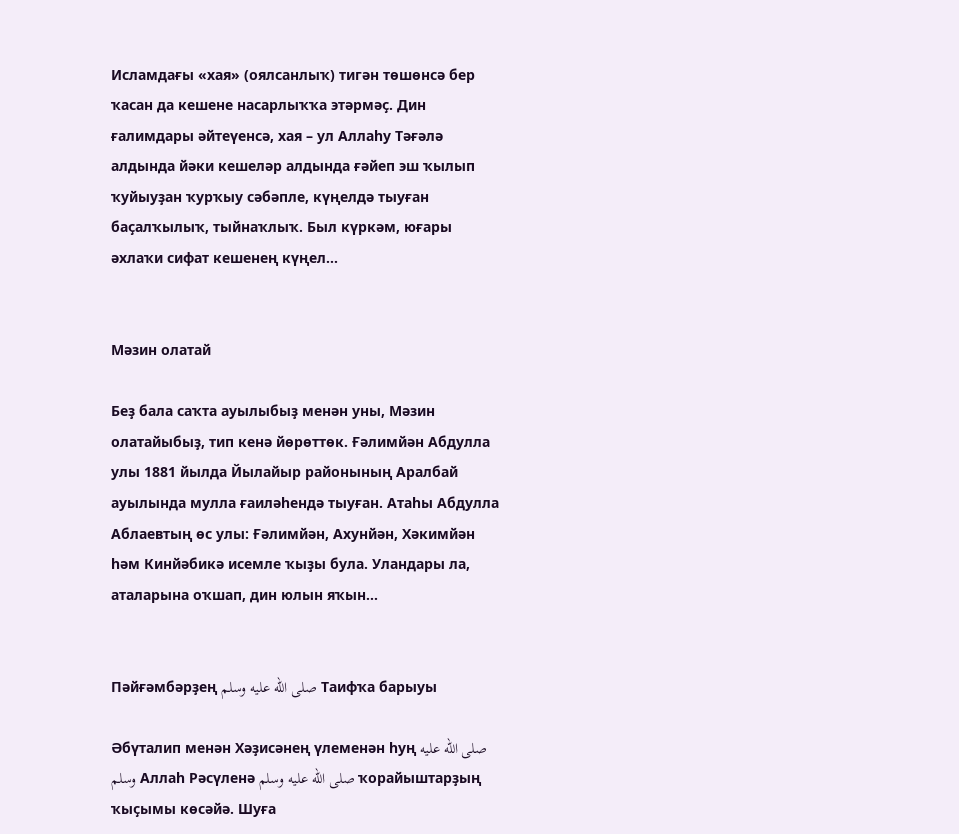Исламдағы «хая» (оялсанлыҡ) тигән төшөнсә бер ҡасан да кешене насарлыҡҡа этәрмәҫ. Дин ғалимдары әйтеүенсә, хая – ул Аллаһу Тәғәлә алдында йәки кешеләр алдында ғәйеп эш ҡылып ҡуйыуҙан ҡурҡыу сәбәпле, күңелдә тыуған баҫалҡылыҡ, тыйнаҡлыҡ. Был күркәм, юғары әхлаҡи сифат кешенең күңел...


Мәзин олатай

Беҙ бала саҡта ауылыбыҙ менән уны, Мәзин олатайыбыҙ, тип кенә йөрөттөк. Ғәлимйән Абдулла улы 1881 йылда Йылайыр районының Аралбай ауылында мулла ғаиләһендә тыуған. Атаһы Абдулла Аблаевтың өс улы: Ғәлимйән, Ахунйән, Хәкимйән һәм Кинйәбикә исемле ҡыҙы була. Уландары ла, аталарына оҡшап, дин юлын яҡын...


Пәйғәмбәрҙең صلى الله عليه وسلم Таифҡа барыуы

Әбүталип менән Хәҙисәнең үлеменән һуң صلى الله عليه وسلم Аллаһ Рәсүленә صلى الله عليه وسلم ҡорайыштарҙың ҡыҫымы көсәйә. Шуға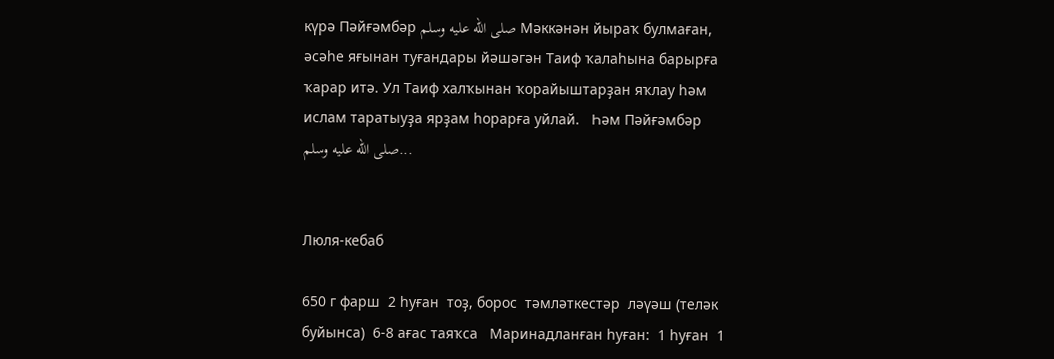күрә Пәйғәмбәр صلى الله عليه وسلم Мәккәнән йыраҡ булмаған, әсәһе яғынан туғандары йәшәгән Таиф ҡалаһына барырға ҡарар итә. Ул Таиф халҡынан ҡорайыштарҙан яҡлау һәм ислам таратыуҙа ярҙам һорарға уйлай.   Һәм Пәйғәмбәр صلى الله عليه وسلم...


Люля-кебаб

650 г фарш  2 һуған  тоҙ, борос  тәмләткестәр  ләүәш (теләк буйынса)  6-8 ағас таяҡса   Маринадланған һуған:  1 һуған  1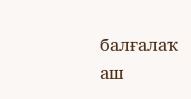балғалаҡ аш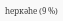һеркәһе (9 %)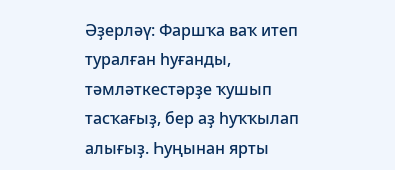Әҙерләү: Фаршҡа ваҡ итеп туралған һуғанды, тәмләткестәрҙе ҡушып тасҡағыҙ, бер аҙ һуҡҡылап алығыҙ. Һуңынан ярты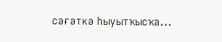сәғәткә һыуытҡысҡа...